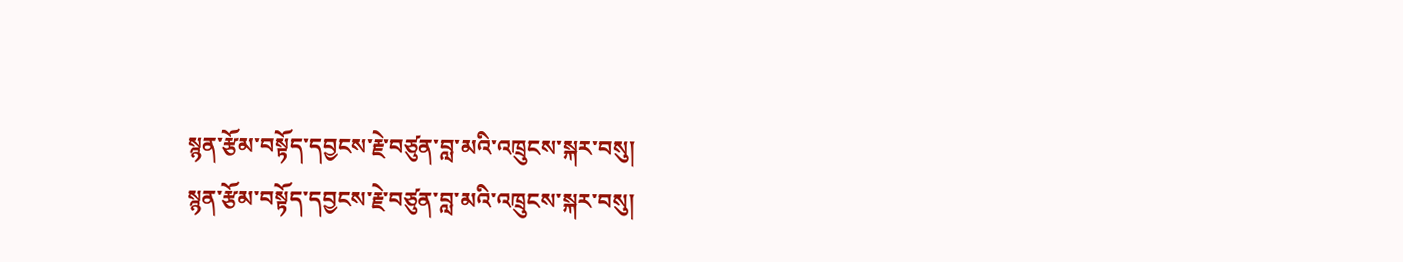སྙན་རྩོམ་བསྟོད་དབྱངས་རྗེ་བཙུན་བླ་མའི་འཁྲུངས་སྐར་བསུ།
སྙན་རྩོམ་བསྟོད་དབྱངས་རྗེ་བཙུན་བླ་མའི་འཁྲུངས་སྐར་བསུ།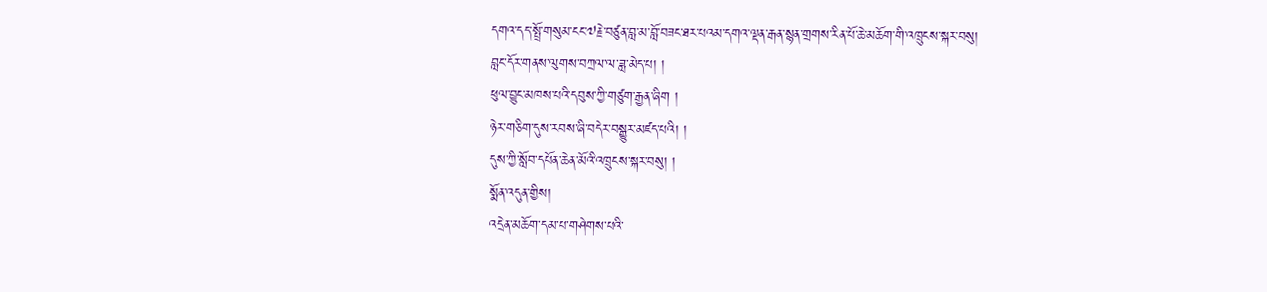དགའ་དད་སྤྲོ་གསུམ་ངང་༧རྗེ་བཙུན་བླ་མ་བློ་བཟང་ཐར་པའམ་དགའ་ལྡན་རྒན་སྙན་གྲགས་རིན་པོ་ཆེ་མཆོག་གི་འཁྲུངས་སྐར་བསུ།
བླང་དོར་གནས་ལུགས་བཀྲལ་ལ་ཟླ་མེད་པ། །
ཕུལ་བྱུང་མཁས་པའི་དབུས་ཀྱི་གཙུག་རྒྱན་ཞིག །
ཉེར་གཅིག་དུས་རབས་ཞི་བདེར་བསྒྱུར་མཛད་པའི། །
དུས་ཀྱི་སློབ་དཔོན་ཆེན་མོའི་འཁྲུངས་སྐར་བསུ། །
སྨོན་འདུན་གྱིས།
འདྲེན་མཆོག་དམ་པ་གཤེགས་པའི་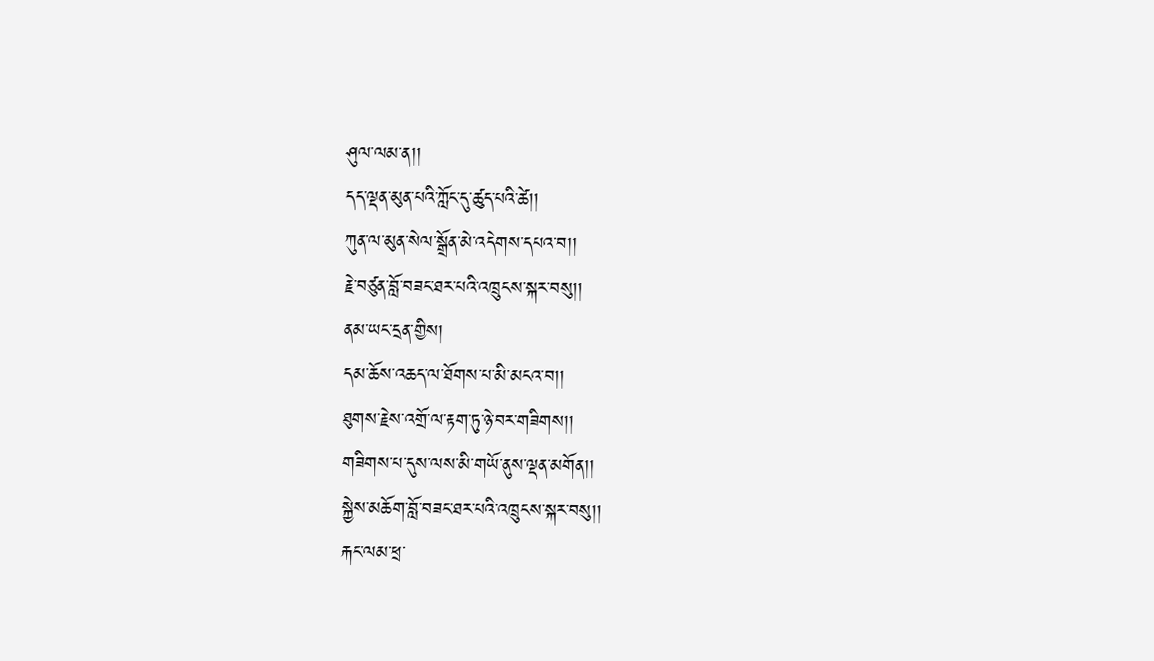ཤུལ་ལམ་ན།།
དད་ལྡན་མུན་པའི་ཀློང་དུ་ཚུད་པའི་ཚེ།།
ཀུན་ལ་མུན་སེལ་སྒྲོན་མེ་འདེགས་དཔའ་བ།།
རྗེ་བཙུན་བློ་བཟང་ཐར་པའི་འཁྲུངས་སྐར་བསུ།།
ནམ་ཡང་དྲན་གྱིས།
དམ་ཆོས་འཆད་ལ་ཐོགས་པ་མི་མངའ་བ།།
ཐུགས་རྗེས་འགྲོ་ལ་རྟག་ཏུ་ཉེ་བར་གཟིགས།།
གཟིགས་པ་དུས་ལས་མི་གཡོ་ནུས་ལྡན་མགོན།།
སྐྱེས་མཆོག་བློ་བཟང་ཐར་པའི་འཁྲུངས་སྐར་བསུ།།
རྐང་ལམ་ཕྲ་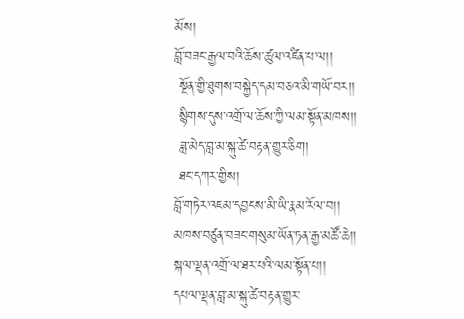མོས།
བློ་བཟང་རྒྱལ་བའི་ཆོས་ཚུལ་འཛིན་པ་ལ།།
 སྔོན་གྱི་ཐུགས་བསྐྱེད་དམ་བཅའ་མི་གཡོ་བར།།
 སྙིགས་དུས་འགྲོ་ལ་ཆོས་ཀྱི་ལམ་སྟོན་མཁས།།
 ཟླ་མེད་བླ་མ་སྐུ་ཚེ་བརྟན་གྱུར་ཅིག།
 ཐང་དཀར་གྱིས།
བློ་གཏེར་འཇམ་དབྱངས་མི་ཡི་རྣམ་རོལ་བ།།
མཁས་བཙུན་བཟང་གསུམ་ཡོན་ཏན་རྒྱ་མཚོ་ཆེ།།
སྐལ་ལྡན་འགྲོ་ལ་ཐར་པའི་ལམ་སྟོན་པ།།
དཔལ་ལྡན་བླ་མ་སྐུ་ཚེ་བརྟན་གྱུར་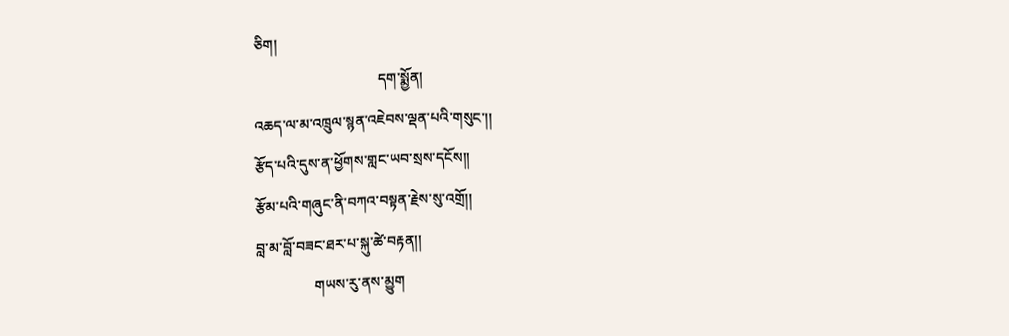ཅིག།
                                  དག་སྨྱོན།
འཆད་ལ་མ་འཁྲུལ་སྙན་འཇེབས་ལྡན་པའི་གསུང་།།
རྩོད་པའི་དུས་ན་ཕྱོགས་གླང་ཡབ་སྲས་དངོས།།
རྩོམ་པའི་གཞུང་ནི་བཀའ་བསྟན་རྗེས་སུ་འགྲོ།།
བླ་མ་བློ་བཟང་ཐར་པ་སྐུ་ཚེ་བརྟན།།
                གཡས་རུ་ནས་མྱུག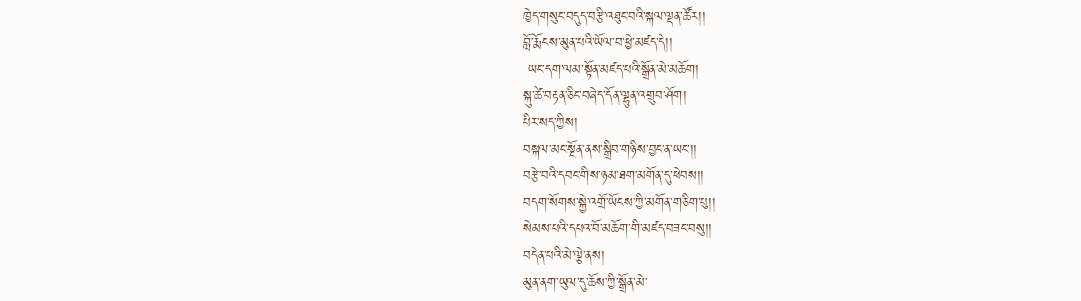ཁྱེད་གསུང་བདུད་བརྩི་འཐུང་བའི་སྐལ་ལྡན་ཚོར།།
བློ་རྨོངས་མུན་པའི་ཡོལ་བ་ཕྱེ་མཛད་དེ།།
 ཡང་དག་ལམ་སྟོན་མཛད་པའི་སྒྲོན་མེ་མཆོག།
སྐུ་ཚེ་བརྟན་ཅིང་བཞེད་དོན་ལྷུན་འགྲུབ་ཤོག།
པིར་སད་ཀྱིས།
བསྐལ་མང་སྔོན་ནས་སྒྲིབ་གཉིས་བྱང་ན་ཡང་།།
བརྩེ་བའི་དབང་གིས་ཉམ་ཐག་མགོན་དུ་ཕེབས།།
བདག་སོགས་སྐྱེ་འགྲོ་ཡོངས་ཀྱི་མགོན་གཅིག་པུ།།
སེམས་པའི་དཔའ་བོ་མཆོག་གི་མཛད་བཟང་བསུ།།
བདེན་པའི་མེ་ལྕེ་ནས།
མུན་ནག་ཡུལ་དུ་ཆོས་ཀྱི་སྒྲོན་མེ་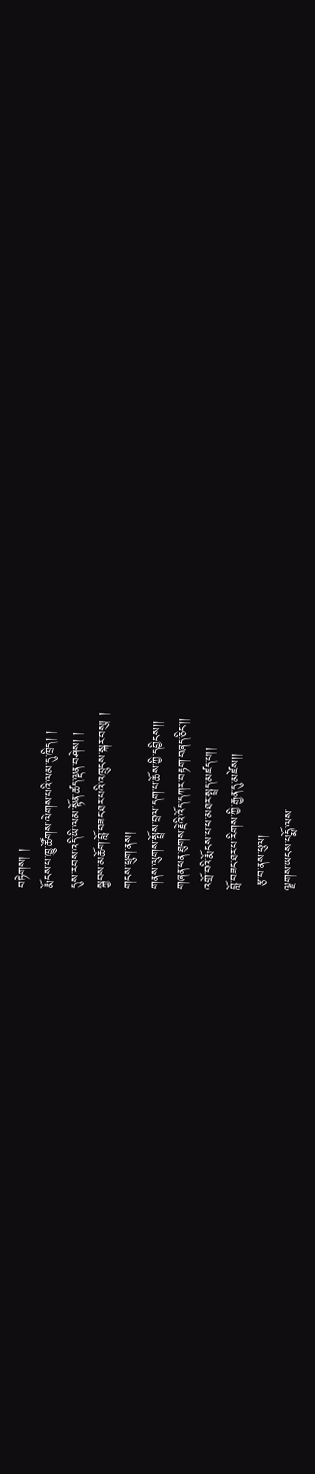བཏེགས། །
རྨོངས་པ་ཁྱུ་ཚོགས་ལེགས་པའི་ལམ་དུ་ཁྲིད། །
དུས་རབས་འདི་ཡི་ལམ་སྟོན་ཚད་ལྡན་བཤེས། །
སྐྱབས་མཆོག་བློ་བཟང་ཐར་པའི་འཁྲུངས་སྐར་བསུ། །
གངས་ཕྲུག་ནས།
གནས་ལུགས་སྤྲོས་བྲལ་དག་པ་ཆོས་ཀྱི་དབྱིངས།།
གཞན་ཕན་ཐུགས་རྗེའི་འོད་དཀར་བརྟག་བཞད་ཅིང་།།
འགྲོ་བའི་རྨོངས་པ་ཕ་མཐར་སྤྲད་མཛད་པ།།
བློ་བཟང་ཐར་པ་རིགས་ཀྱི་རྒྱན་དུ་མཛེས།།
 རྩ་བ་ནས་ཕུལ།
ལྗགས་ཡངས་པདྨོ་ལས་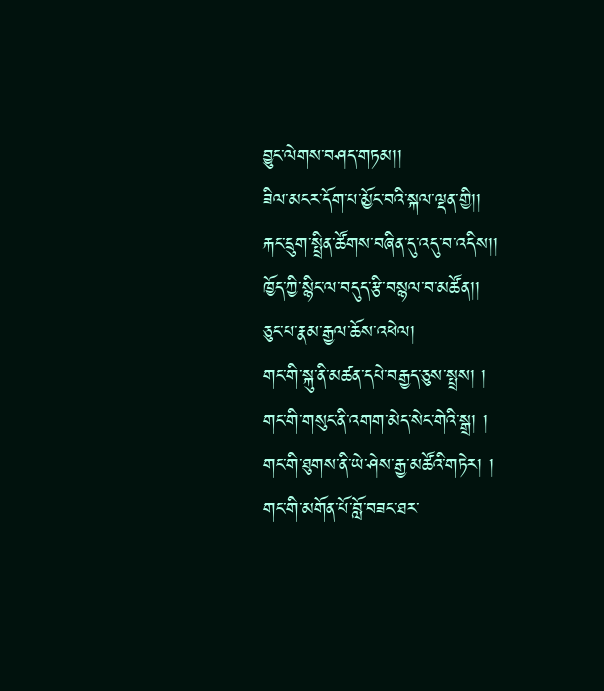བྱུང་ལེགས་བཤད་གཏམ།།
ཟིལ་མངར་དོག་པ་མྱོང་བའི་སྐལ་ལྡན་གྱི།།
རྐང་དྲུག་སྤྲིན་ཚོགས་བཞིན་དུ་འདུ་བ་འདིས།།
ཁྱོད་ཀྱི་སྙིང་ལ་བདུད་རྩི་བསྙལ་བ་མཚོན།།
ཅུང་པ་རྣམ་རྒྱལ་ཆོས་འཕེལ།
གང་གི་སྐུ་ནི་མཚན་དཔེ་བརྒྱད་ཅུས་སྤྲས། །
གང་གི་གསུང་ནི་འགག་མེད་སེང་གེའི་སྒྲ། །
གང་གི་ཐུགས་ནི་ཡེ་ཤེས་རྒྱ་མཚོའི་གཏེར། །
གང་གི་མགོན་པོ་བློ་བཟང་ཐར་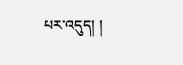པར་འདུད། །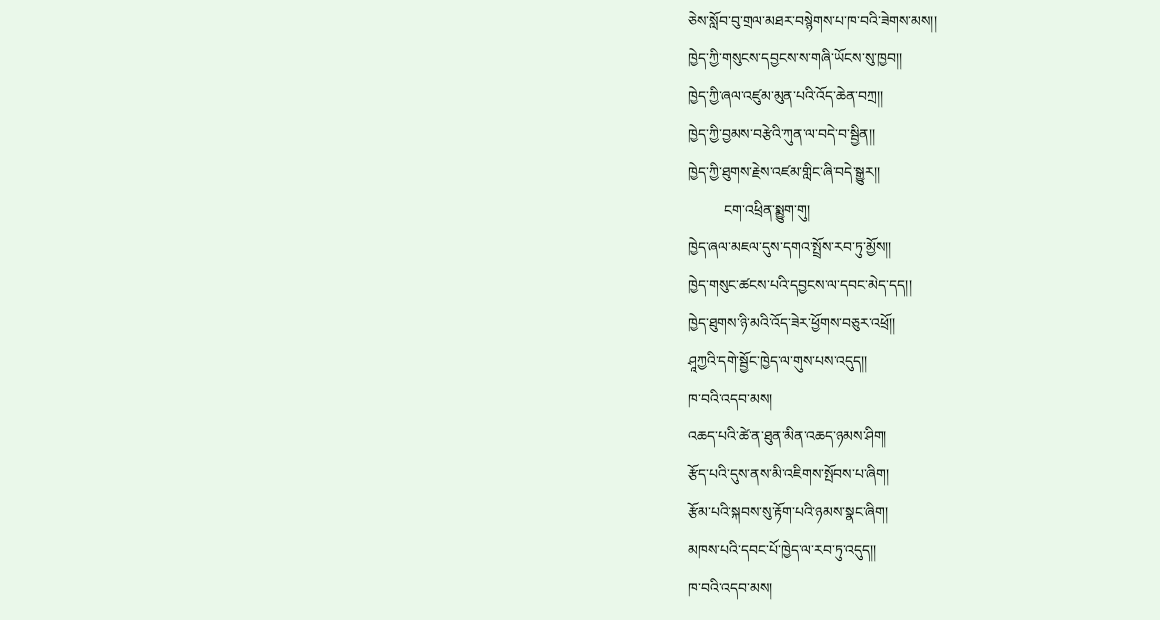ཅེས་སློབ་བུ་གྲལ་མཐར་བསྙེགས་པ་ཁ་བའི་ཟེགས་མས།།
ཁྱེད་ཀྱི་གསུངས་དབྱངས་ས་གཞི་ཡོངས་སུ་ཁྱབ།།
ཁྱེད་ཀྱི་ཞལ་འཛུམ་མུན་པའི་འོད་ཆེན་བཀྲ།།
ཁྱེད་ཀྱི་བྱམས་བརྩེའི་ཀུན་ལ་བདེ་བ་སྦྱིན།།
ཁྱེད་ཀྱི་ཐུགས་རྗེས་འཛམ་གླིང་ཞི་བདེ་སྒྱུར།།
          ངག་འཕྲིན་སྨྱུག་གུ།
ཁྱེད་ཞལ་མཇལ་དུས་དགའ་སྤྲོས་རབ་ཏུ་མྱོས།།
ཁྱེད་གསུང་ཚངས་པའི་དབྱངས་ལ་དབང་མེད་དད།།
ཁྱེད་ཐུགས་ཉི་མའི་འོད་ཟེར་ཕྱོགས་བཅུར་འཕྲོ།།
ཤཱཀྱའི་དགེ་སྦྱོང་ཁྱེད་ལ་གུས་པས་འདུད།།
ཁ་བའི་འདབ་མས།
འཆད་པའི་ཚེ་ན་ཐུན་མིན་འཆད་ཉམས་ཤིག།
རྩོད་པའི་དུས་ནས་མི་འཇིགས་སྤོབས་པ་ཞིག།
རྩོམ་པའི་སྐབས་སུ་རྟོག་པའི་ཉམས་སྣང་ཞིག།
མཁས་པའི་དབང་པོ་ཁྱེད་ལ་རབ་ཏུ་འདུད།།
ཁ་བའི་འདབ་མས།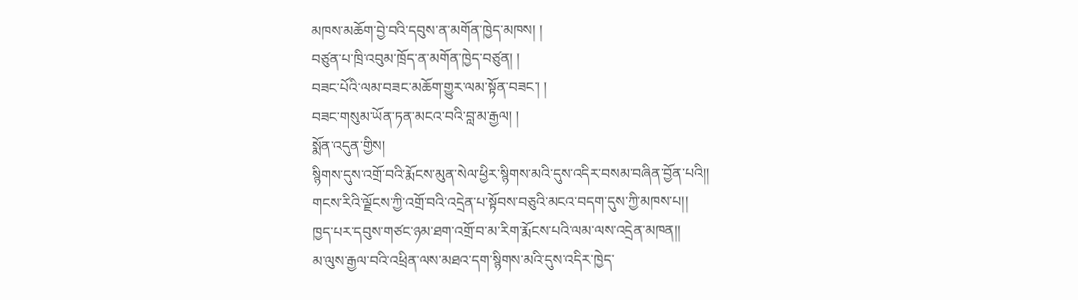མཁས་མཆོག་བྱེ་བའི་དབུས་ན་མགོན་ཁྱེད་མཁས། །
བཙུན་པ་ཁྲི་འབུམ་ཁྲོད་ན་མགོན་ཁྱེད་བཙུན། །
བཟང་པོའི་ལམ་བཟང་མཆོག་གྱུར་ལམ་སྟོན་བཟང་། །
བཟང་གསུམ་ཡོན་ཏན་མངའ་བའི་བླ་མ་རྒྱལ། །
སྨོན་འདུན་གྱིས།
སྙིགས་དུས་འགྲོ་བའི་རྨོངས་མུན་སེལ་ཕྱིར་སྙིགས་མའི་དུས་འདིར་བསམ་བཞིན་བྱོན་པའི།།
གངས་རིའི་ལྗོངས་ཀྱི་འགྲོ་བའི་འདྲེན་པ་སྟོབས་བཅུའི་མངའ་བདག་དུས་ཀྱི་མཁས་པ།།
ཁྱད་པར་དབུས་གཙང་ཉམ་ཐག་འགྲོ་བ་མ་རིག་རྨོངས་པའི་ལམ་ལས་འདྲེན་མཁན།།
མ་ལུས་རྒྱལ་བའི་འཕྲིན་ལས་མཐའ་དག་སྙིགས་མའི་དུས་འདིར་ཁྱེད་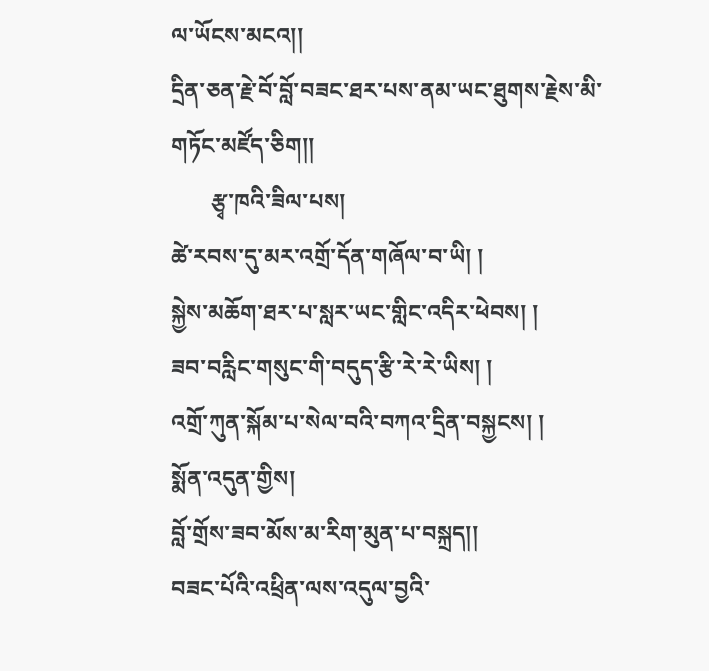ལ་ཡོངས་མངའ།།
དྲིན་ཅན་རྗེ་བོ་བློ་བཟང་ཐར་པས་ནམ་ཡང་ཐུགས་རྗེས་མི་གཏོང་མཛོད་ཅིག།།
       རྩྭ་ཁའི་ཟིལ་པས།
ཚེ་རབས་དུ་མར་འགྲོ་དོན་གཞོལ་བ་ཡི། །
སྐྱེས་མཆོག་ཐར་པ་སླར་ཡང་གླིང་འདིར་ཕེབས། །
ཟབ་བརླིང་གསུང་གི་བདུད་རྩི་རེ་རེ་ཡིས། །
འགྲོ་ཀུན་སྐོམ་པ་སེལ་བའི་བཀའ་དྲིན་བསྐྱངས། །
སྨོན་འདུན་གྱིས།
བློ་གྲོས་ཟབ་མོས་མ་རིག་མུན་པ་བསྐྲད།།
བཟང་པོའི་འཕྲིན་ལས་འདུལ་བྱའི་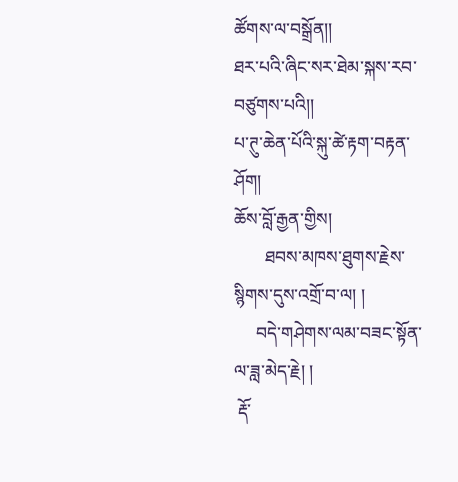ཚོགས་ལ་བསྒྲོན།།
ཐར་པའི་ཞིང་སར་ཐེམ་སྐས་རབ་བཙུགས་པའི།།
པ་ཊུ་ཆེན་པོའི་སྐུ་ཚེ་རྟག་བརྟན་ཤོག།
ཆོས་བློ་རྒྱན་གྱིས།
       ཐབས་མཁས་ཐུགས་རྗེས་སྙིགས་དུས་འགྲོ་བ་ལ། །
     བདེ་གཤེགས་ལམ་བཟང་སྟོན་ལ་ཟླ་མེད་རྗེ། །
 རྡོ་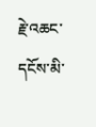རྗེ་འཆང་དངོས་མི་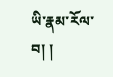ཡི་རྣམ་རོལ་བ། །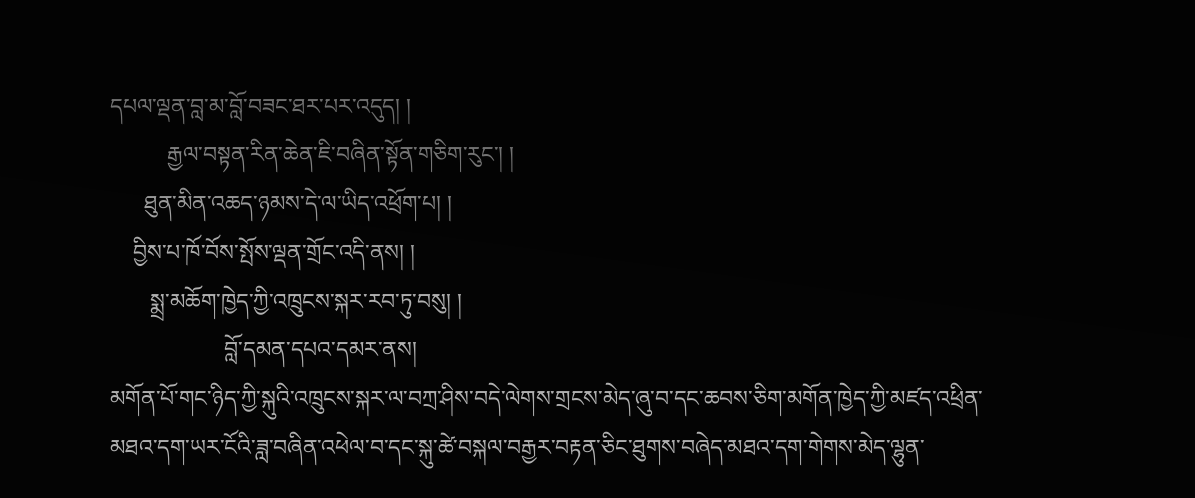དཔལ་ལྡན་བླ་མ་བློ་བཟང་ཐར་པར་འདུད། །
          རྒྱལ་བསྟན་རིན་ཆེན་ཇི་བཞིན་སྟོན་གཅིག་རུང་། །
      ཐུན་མིན་འཆད་ཉམས་དེ་ལ་ཡིད་འཕྲོག་པ། །
    བྱིས་པ་ཁོ་བོས་སྤོས་ལྡན་གྲོང་འདི་ནས། །
       སྨྲ་མཆོག་ཁྱེད་ཀྱི་འཁྲུངས་སྐར་རབ་ཏུ་བསུ། །
                    བློ་དམན་དཔའ་དམར་ནས།
མགོན་པོ་གང་ཉིད་ཀྱི་སྐུའི་འཁྲུངས་སྐར་ལ་བཀྲ་ཤིས་བདེ་ལེགས་གྲངས་མེད་ཞུ་བ་དང་ཆབས་ཅིག་མགོན་ཁྱེད་ཀྱི་མཛད་འཕྲིན་མཐའ་དག་ཡར་ངོའི་ཟླ་བཞིན་འཕེལ་བ་དང་སྐུ་ཚེ་བསྐལ་བརྒྱར་བརྟན་ཅིང་ཐུགས་བཞེད་མཐའ་དག་གེགས་མེད་ལྷུན་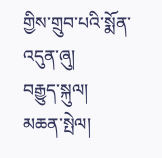གྱིས་གྲུབ་པའི་སྨོན་འདུན་ཞུ།
བརྒྱུད་སྐུལ།
མཆན་སྤེལ།